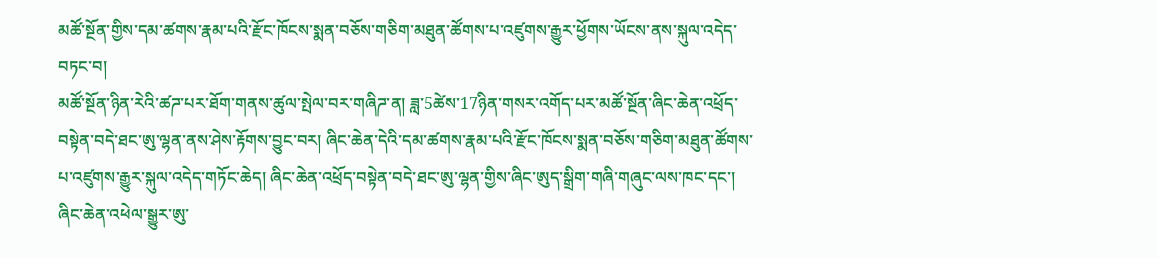མཚོ་སྔོན་གྱིས་དམ་ཚགས་རྣམ་པའི་རྫོང་ཁོངས་སྨན་བཅོས་གཅིག་མཐུན་ཚོགས་པ་འཛུགས་རྒྱུར་ཕྱོགས་ཡོངས་ནས་སྐུལ་འདེད་བཏང་བ།
མཚོ་སྔོན་ཉིན་རེའི་ཚཌ་པར་ཐོག་གནས་ཚུལ་སྤེལ་བར་གཞིཌ་ན། ཟླ་5ཚེས་17ཉིན་གསར་འགོད་པར་མཚོ་སྔོན་ཞིང་ཆེན་འཕྲོད་བསྟེན་བདེ་ཐང་ཨུ་ལྷན་ནས་ཤེས་རྟོགས་བྱུང་བར། ཞིང་ཆེན་དེའི་དམ་ཚགས་རྣམ་པའི་རྫོང་ཁོངས་སྨན་བཅོས་གཅིག་མཐུན་ཚོགས་པ་འཛུགས་རྒྱུར་སྐུལ་འདེད་གཏོང་ཆེད། ཞིང་ཆེན་འཕྲོད་བསྟེན་བདེ་ཐང་ཨུ་ལྷན་གྱིས་ཞིང་ཨུད་སྒྲིག་གཞི་གཞུང་ལས་ཁང་དང་། ཞིང་ཆེན་འཕེལ་སྒྱུར་ཨུ་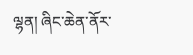ལྷན། ཞིང་ཆེན་ནོར་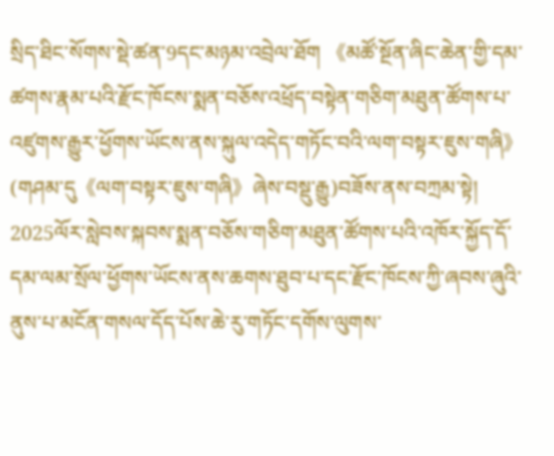སྲིད་ཐིང་སོགས་སྡེ་ཚན་9དང་མཉམ་འབྲེལ་ཐོག 《མཚོ་སྔོན་ཞིང་ཆེན་གྱི་དམ་ཚགས་རྣམ་པའི་རྫོང་ཁོངས་སྨན་བཅོས་འཕྲོད་བསྟེན་གཅིག་མཐུན་ཚོགས་པ་འཛུགས་རྒྱུར་ཕྱོགས་ཡོངས་ནས་སྐུལ་འདེད་གཏོང་བའི་ལག་བསྟར་ཇུས་གཞི》(གཤམ་དུ《ལག་བསྟར་ཇུས་གཞི》ཞེས་བསྡུ་རྒྱུ)བཟོས་ནས་བཀྲམ་སྟེ། 2025ལོར་སླེབས་སྐབས་སྨན་བཅོས་གཅིག་མཐུན་ཚོགས་པའི་འཁོར་སྐྱོད་དོ་དམ་ལམ་སྲོལ་ཕྱོགས་ཡོངས་ནས་ཆགས་ཐུབ་པ་དང་རྫོང་ཁོངས་ཀྱི་ཞབས་ཞུའི་ནུས་པ་མངོན་གསལ་དོད་པོས་ཆེ་རུ་གཏོང་དགོས་ལུགས་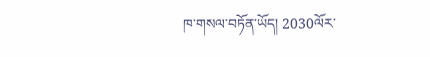ཁ་གསལ་བཏོན་ཡོད། 2030ལོར་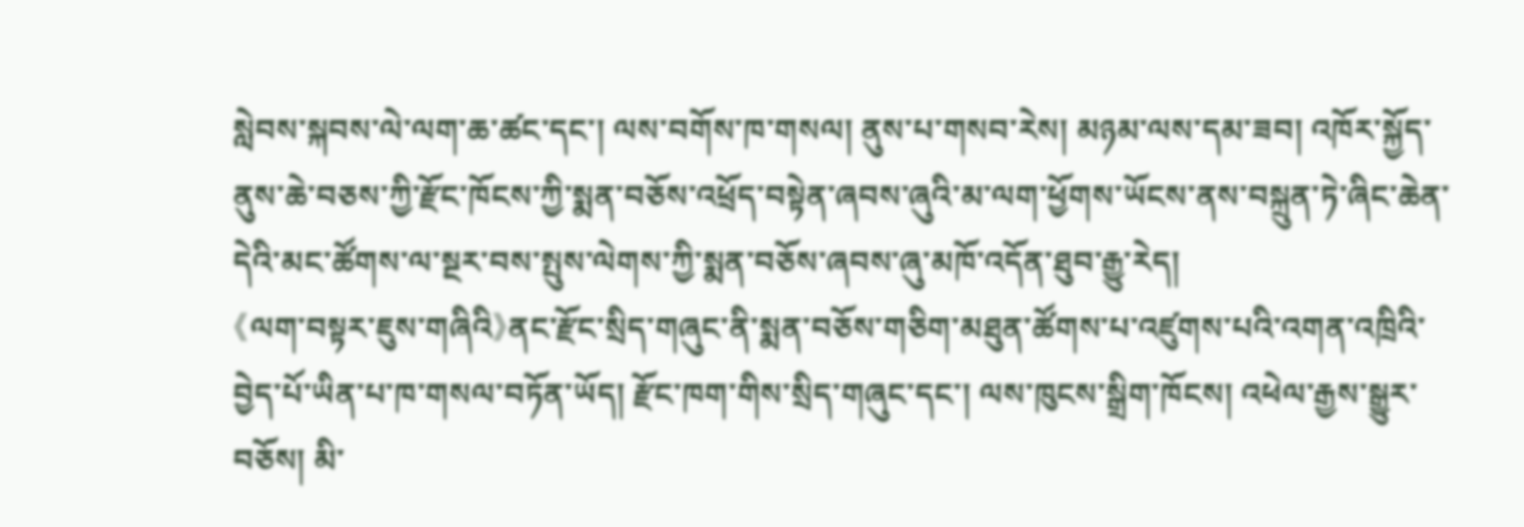སླེབས་སྐབས་ལེ་ལག་ཆ་ཚང་དང་། ལས་བགོས་ཁ་གསལ། ནུས་པ་གསབ་རེས། མཉམ་ལས་དམ་ཟབ། འཁོར་སྐྱོད་ནུས་ཆེ་བཅས་ཀྱི་རྫོང་ཁོངས་ཀྱི་སྨན་བཅོས་འཕྲོད་བསྟེན་ཞབས་ཞུའི་མ་ལག་ཕྱོགས་ཡོངས་ནས་བསྐྲུན་ཏེ་ཞིང་ཆེན་དེའི་མང་ཚོགས་ལ་སྔར་བས་སྤུས་ལེགས་ཀྱི་སྨན་བཅོས་ཞབས་ཞུ་མཁོ་འདོན་ཐུབ་རྒྱུ་རེད།
《ལག་བསྟར་ཇུས་གཞིའི》ནང་རྫོང་སྲིད་གཞུང་ནི་སྨན་བཅོས་གཅིག་མཐུན་ཚོགས་པ་འཛུགས་པའི་འགན་འཁྲིའི་བྱེད་པོ་ཡིན་པ་ཁ་གསལ་བཏོན་ཡོད། རྫོང་ཁག་གིས་སྲིད་གཞུང་དང་། ལས་ཁུངས་སྒྲིག་ཁོངས། འཕེལ་རྒྱས་སྒྱུར་བཅོས། མི་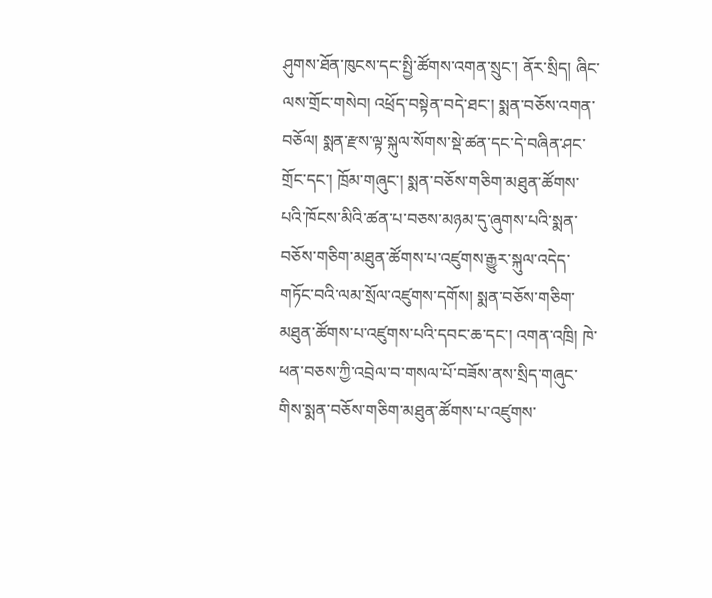ཤུགས་ཐོན་ཁུངས་དང་སྤྱི་ཚོགས་འགན་སྲུང་། ནོར་སྲིད། ཞིང་ལས་གྲོང་གསེབ། འཕྲོད་བསྟེན་བདེ་ཐང་། སྨན་བཅོས་འགན་བཅོལ། སྨན་རྫས་ལྟ་སྐུལ་སོགས་སྡེ་ཚན་དང་དེ་བཞིན་ཤང་གྲོང་དང་། ཁྲོམ་གཞུང་། སྨན་བཅོས་གཅིག་མཐུན་ཚོགས་པའི་ཁོངས་མིའི་ཚན་པ་བཅས་མཉམ་དུ་ཞུགས་པའི་སྨན་བཅོས་གཅིག་མཐུན་ཚོགས་པ་འཛུགས་རྒྱུར་སྐུལ་འདེད་གཏོང་བའི་ལམ་སྲོལ་འཛུགས་དགོས། སྨན་བཅོས་གཅིག་མཐུན་ཚོགས་པ་འཛུགས་པའི་དབང་ཆ་དང་། འགན་འཁྲི། ཁེ་ཕན་བཅས་ཀྱི་འབྲེལ་བ་གསལ་པོ་བཟོས་ནས་སྲིད་གཞུང་གིས་སྨན་བཅོས་གཅིག་མཐུན་ཚོགས་པ་འཛུགས་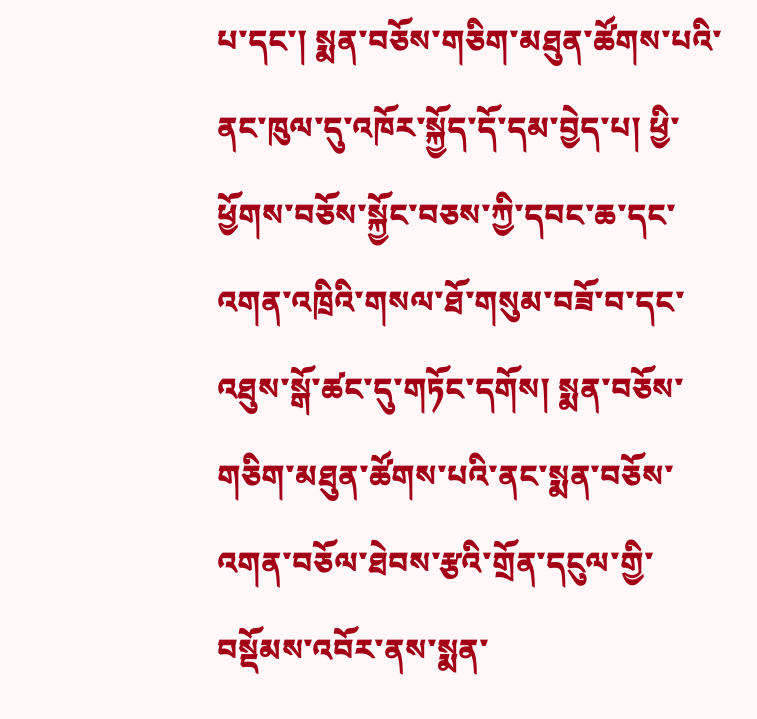པ་དང་། སྨན་བཅོས་གཅིག་མཐུན་ཚོགས་པའི་ནང་ཁུལ་དུ་འཁོར་སྐྱོད་དོ་དམ་བྱེད་པ། ཕྱི་ཕྱོགས་བཅོས་སྐྱོང་བཅས་ཀྱི་དབང་ཆ་དང་འགན་འཁྲིའི་གསལ་ཐོ་གསུམ་བཟོ་བ་དང་འཐུས་སྒོ་ཚང་དུ་གཏོང་དགོས། སྨན་བཅོས་གཅིག་མཐུན་ཚོགས་པའི་ནང་སྨན་བཅོས་འགན་བཅོལ་ཐེབས་རྩའི་གྲོན་དངུལ་གྱི་བསྡོམས་འབོར་ནས་སྨན་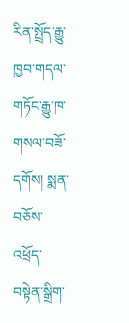རིན་སྤྲོད་རྒྱུ་ཁྱབ་གདལ་གཏོང་རྒྱུ་ཁ་གསལ་བཟོ་དགོས། སྨན་བཅོས་འཕྲོད་བསྟེན་སྒྲིག་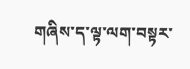གཞིས་ད་ལྟ་ལག་བསྟར་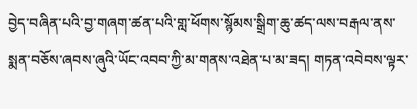བྱེད་བཞིན་པའི་བྱ་གཞག་ཚན་པའི་གླ་ཕོགས་སྙོམས་སྒྲིག་ཆུ་ཚད་ལས་བརྒལ་ནས་སྨན་བཅོས་ཞབས་ཞུའི་ཡོང་འབབ་ཀྱི་མ་གནས་འཐེན་པ་མ་ཟད། གཏན་འབེབས་ལྟར་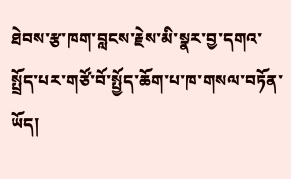ཐེབས་རྩ་ཁག་བླངས་རྗེས་མི་སྣར་བྱ་དགའ་སྤྲོད་པར་གཙོ་བོ་སྤྱོད་ཆོག་པ་ཁ་གསལ་བཏོན་ཡོད།